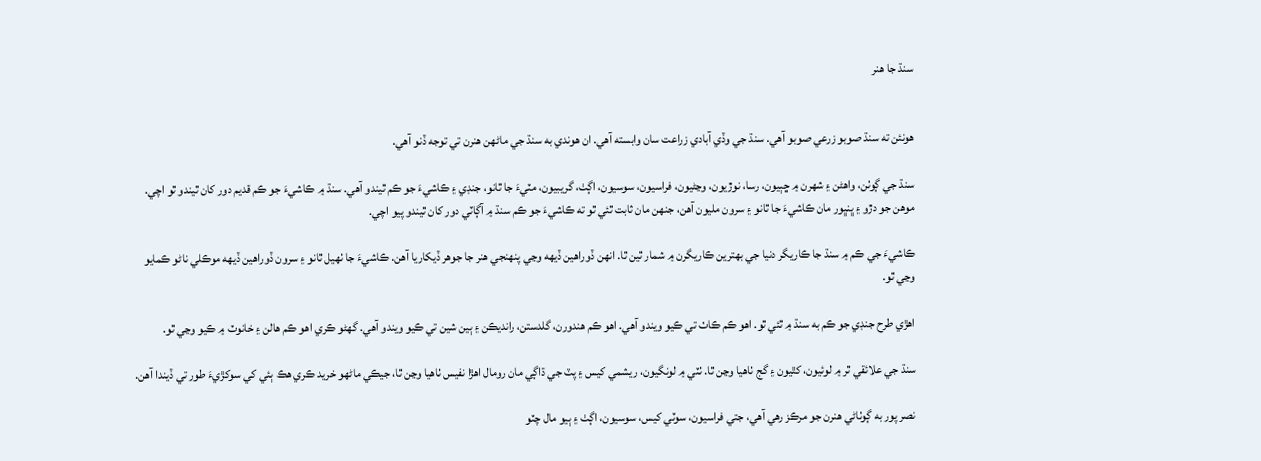سنڌ جا هنر


هونئن ته سنڌ صوبو زرعي صوبو آهي. سنڌ جي وڏي آبادي زراعت سان وابسته آهي. ان هوندي به سنڌ جي ماڻهن هنرن تي توجه ڏنو آهي.

سنڌ جي ڳوٺن، واهڻن ۽ شهرن ۾ ڇٻيون، رسا، نوڙيون، وڃڻيون، فراسيون، سوسيون، اڳٺ، گريبيون، مٽيءَ جا ٿانو، جنڊي ۽ ڪاشيءَ جو ڪم ٿيندو آهي. سنڌ ۾ ڪاشيءَ جو ڪم قديم دور کان ٿيندو ٿو اچي. موهن جو دڙو ۽ ڀنڀور مان ڪاشيءَ جا ٿانو ۽ سرون مليون آهن، جنهن مان ثابت ٿئي ٿو ته ڪاشيءَ جو ڪم سنڌ ۾ آڳاٽي دور کان ٿيندو پيو اچي.

ڪاشيءَ جي ڪم ۾ سنڌ جا ڪاريگر دنيا جي بهترين ڪاريگرن ۾ شمار ٿين ٿا. انهن ڏوراهين ڏيهه وڃي پنهنجي هنر جا جوهر ڏيکاريا آهن. ڪاشيءَ جا ٺهيل ٿانو ۽ سرون ڏوراهين ڏيهه موڪلي ناڻو ڪمايو وڃي ٿو.

اهڙي طرح جنڊي جو ڪم به سنڌ ۾ ٿئي ٿو. اهو ڪم ڪاٺ تي ڪيو ويندو آهي. اهو ڪم هندورن، گلدستن، رانديڪن ۽ ٻين شين تي ڪيو ويندو آهي. گهڻو ڪري اهو ڪم هالن ۽ خانوٽ ۾ ڪيو وڃي ٿو.

سنڌ جي علائقي ٿر ۾ لوئيون، کٿيون ۽ گج ٺاهيا وڃن ٿا. ٺٽي ۾ لونگيون، ريشمي کيس ۽ پٽ جي ڌاڳي مان رومال اهڙا نفيس ٺاهيا وڃن ٿا، جيڪي ماڻهو خريد ڪري هڪ ٻئي کي سوکڙيءَ طور تي ڏيندا آهن.

نصر پور به ڳوٺاڻي هنرن جو مرڪز رهي آهي، جتي فراسيون، سوٽي کيس، سوسيون، اڳٺ ۽ ٻيو مال چٽو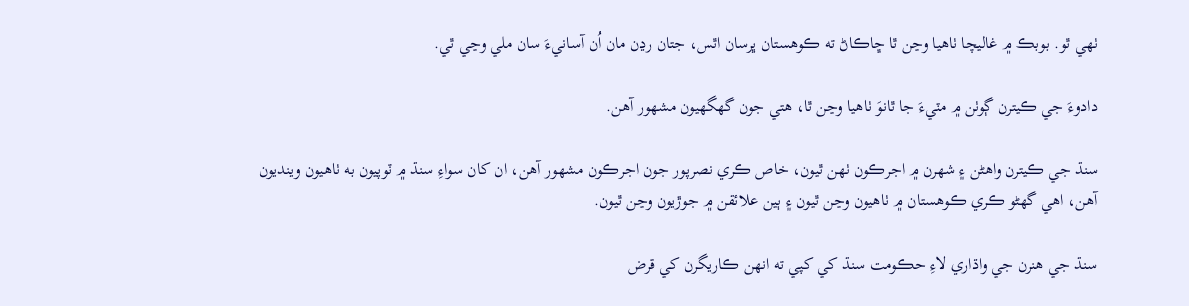ٺهي ٿو. بوبڪ ۾ غاليچا ٺاهيا وڃن ٿا ڇاڪاڻ ته ڪوهستان ڀرسان اٿس، جتان رڍن مان اُن آسانيءَ سان ملي وڃي ٿي.

دادوءَ جي ڪيترن ڳوٺن ۾ مٽيءَ جا ٿانوَ ٺاهيا وڃن ٿا، هتي جون گهگهيون مشهور آهن.

سنڌ جي ڪيترن واهڻن ۽ شهرن ۾ اجرڪون ٺهن ٿيون، خاص ڪري نصرپور جون اجرڪون مشهور آهن، ان کان سواءِ سنڌ ۾ ٽوپيون به ٺاهيون وينديون آهن، اهي گهڻو ڪري ڪوهستان ۾ ٺاهيون وڃن ٿيون ۽ ٻين علائقن ۾ جوڙيون وڃن ٿيون.

سنڌ جي هنرن جي واڌاري لاءِ حڪومت سنڌ کي کپي ته انهن ڪاريگرن کي قرض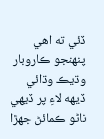ڏئي ته اهي پنهنجو ڪاروبار وڌيڪ وڌائي ڏيهه لاءِ پر ڏيهي ناڻو ڪمائڻ جهڙا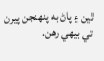ٿين ۽ پاڻ به پنهنجن پيرن تي بيهي رهن.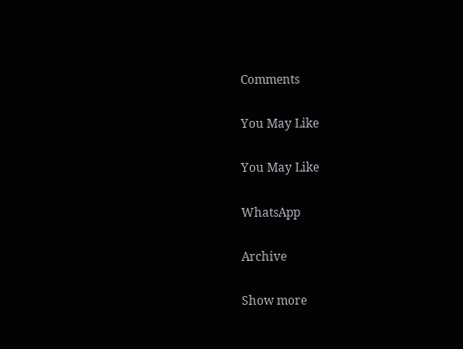Comments

You May Like

You May Like

WhatsApp

Archive

Show more